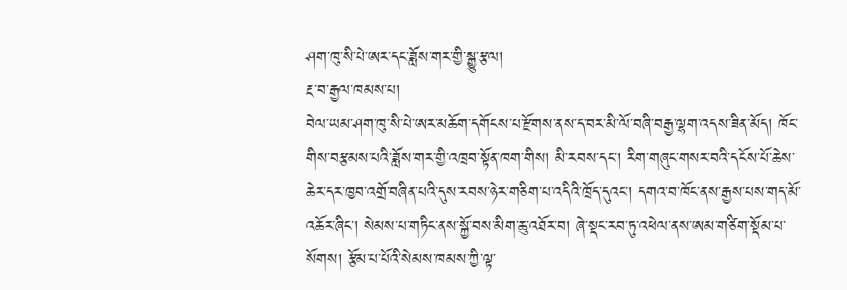ཤག་ཁུ་སི་པེ་ཨར་དང་ཟློས་གར་གྱི་སྒྱུ་རྩལ།
རྔ་བ་རྒྱལ་ཁམས་པ།
བེལ་ཡམ་ཤག་ཁུ་སི་པེ་ཨར་མཆོག་དགོངས་པ་རྫོགས་ནས་ད་བར་མི་ལོ་བཞི་བརྒྱ་ལྷག་འདས་ཟིན་མོད། ཁོང་གིས་བརྩམས་པའི་ཟློས་གར་གྱི་འཁྲབ་སྟོན་ཁག་གིས། མི་རབས་དང་། རིག་གཞུང་གསར་བའི་དངོས་པོ་ཆེས་ཆེར་དར་ཁྱབ་འགྲོ་བཞིན་པའི་དུས་རབས་ཉེར་གཅིག་པ་འདིའི་ཁྲོད་དུའང་། དགའ་བ་ཁོང་ནས་རྒྱས་པས་གད་མོ་འཆོར་ཞིང་། སེམས་པ་གཏིང་ནས་སྐྱོ་བས་མིག་ཆུ་འཐོར་བ། ཞེ་སྡང་རབ་ཏུ་འཕེལ་ནས་ཨམ་གཙིག་སྡོམ་པ་སོགས། རྩོམ་པ་པོའི་སེམས་ཁམས་ཀྱི་ལྟ་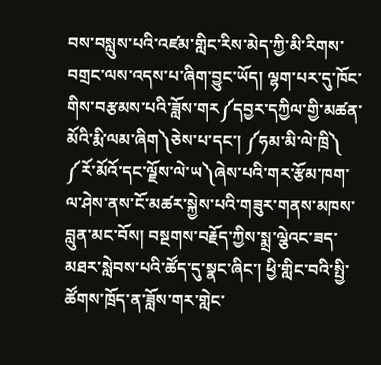བས་བསླུས་པའི་འཛམ་གླིང་རིས་མེད་ཀྱི་མི་རིགས་བགྲང་ལས་འདས་པ་ཞིག་བྱུང་ཡོད། ལྷག་པར་དུ་ཁོང་གིས་བརྩམས་པའི་ཟློས་གར༼དབྱར་དཀྱིལ་གྱི་མཚན་མོའི་རྨི་ལམ་ཞིག༽ཅེས་པ་དང་། ༼ཧམ་མི་ལེ་ཁྲི༽ ༼རོ་མོའོ་དང་ལྗོས་ལེ་ཡ༽ཞེས་པའི་གར་རྩོམ་ཁག་ལ་ཤེས་ནས་ངོ་མཚར་སྐྱེས་པའི་གཟུར་གནས་མཁས་བླུན་མང་བོས། བསྔགས་བརྗོད་ཀྱིས་སྨྲ་ལྕེའང་ཟད་མཐར་སླེབས་པའི་ཚོད་དུ་སྣང་ཞིང་། ཕྱི་གླིང་བའི་སྤྱི་ཚོགས་ཁྲོད་ན་ཟློས་གར་གླེང་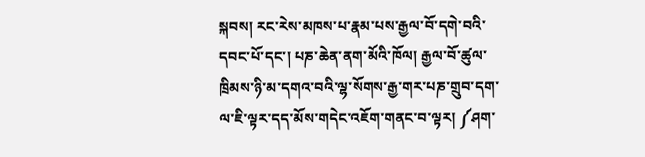སྐབས། རང་རེས་མཁས་པ་རྣམ་པས་རྒྱལ་བོ་དགེ་བའི་དབང་པོ་དང་། པཎ་ཆེན་ནག་མོའི་ཁོལ། རྒྱལ་བོ་ཚུལ་ཁྲིམས་ཉི་མ་དགའ་བའི་ལྷ་སོགས་རྒྱ་གར་པཎ་གྲུབ་དག་ལ་ཇི་ལྟར་དད་མོས་གདེང་འཇོག་གནང་བ་ལྟར། ༼ཤག་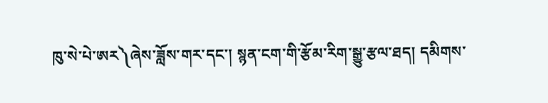ཁུ་སེ་པེ་ཨར༽ཞེས་ཟློས་གར་དང་། སྙན་ངག་གི་རྩོམ་རིག་སྒྱུ་རྩལ་ཐད། དམིགས་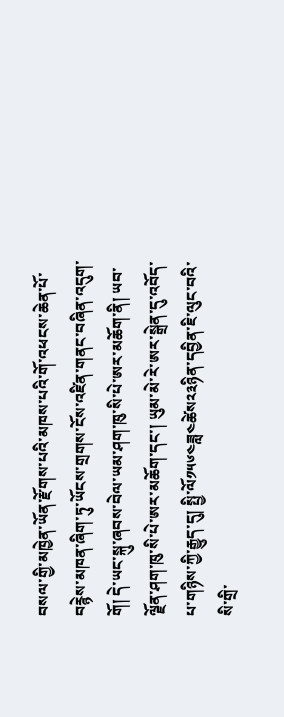བསལ་གྱི་མཁྱེན་ཡོན་རྫོགས་པའི་མཁས་པའི་གོ་འཕངས་ཆེན་པོ་བརྙེས་མཁན་ཞིག་ཏུ་ཡོངས་གྲགས་ངོས་འཛིན་གནང་བཞིན་འདུག་གོ། དེ་ཡང་སྐུ་ཞབས་བེལ་ཡམ་ཤག་ཁུ་སི་པེ་ཨར་མཆོག་ནི། ཡབ་ལྗོན་ཤག་ཁུ་སི་པེ་ཨར་མཆོག་དང་། ཡུམ་མེ་རེ་ཨར་སྒྲེན་དུ་འབོད་པ་གཉིས་ཀྱི་རྒྱུད་དུ། སྤྱི་ལོ༡༥༦༤ཟླ༤ཚེས༢༣ཉིན་དབྱིན་ཇི་ལུང་བའི་སི་གྲི་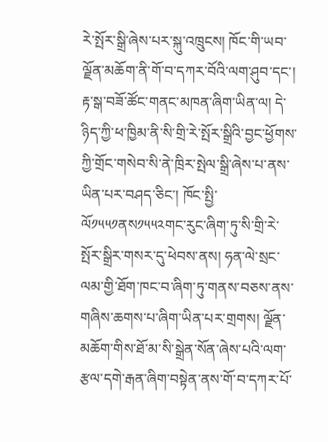རེ་སྤོར་སྒྲི་ཞེས་པར་སྐུ་འཁྲུངས། ཁོང་གི་ཡབ་ལྗོན་མཆོག་ནི་གོ་བ་དཀར་བོའི་ལག་ཤུབ་དང་། རྟ་སྒ་བཟོ་ཚོང་གནང་མཁན་ཞིག་ཡིན་ལ། དེ་ཉིད་ཀྱི་ཕ་ཁྱིམ་ནི་སི་གྲི་རེ་སྤོར་སྒྲིའི་བྱང་ཕྱོགས་ཀྱི་གྲོང་གསེབ་སི་ནེ་ཁྲིར་སྤེལ་སྒྲི་ཞེས་པ་ནས་ཡིན་པར་བཤད་ཅིང་། ཁོང་སྤྱི་ལོ༡༥༥༡ནས༡༥༥༢གང་རུང་ཞིག་ཏུ་སི་གྲི་རེ་སྤོར་སྒྲིར་གསར་དུ་ཕེབས་ནས། ཧན་ལེ་སྲང་ལམ་གྱི་ཐོག་ཁང་བ་ཞིག་ཏུ་གནས་བཅས་ནས་གཞིས་ཆགས་པ་ཞིག་ཡིན་པར་གྲགས། ལྗོན་མཆོག་གིས་ཐོ་མ་སི་སྒྲེན་སོན་ཞེས་པའི་ལག་རྩལ་དགེ་རྒན་ཞིག་བསྟེན་ནས་གོ་བ་དཀར་པོ་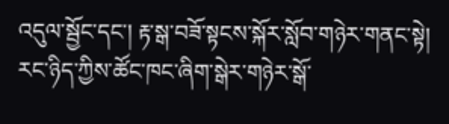འདུལ་སྦྱོང་དང་། རྟ་སྒ་བཟོ་སྟངས་སྐོར་སློབ་གཉེར་གནང་སྟེ། རང་ཉིད་ཀྱིས་ཚོང་ཁང་ཞིག་སྒེར་གཉེར་སྒོ་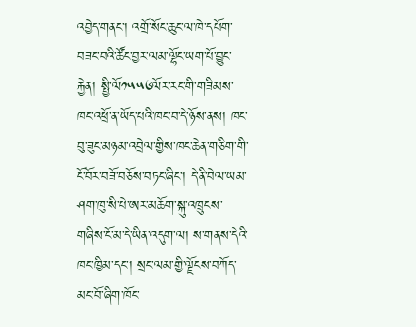འབྱེད་གནང་། འགྲོ་སོང་ཆུང་ལ་ཁེ་དཔོག་བཟང་བའི་ཚོང་བྱར་ལམ་ལྷོང་ཡག་པོ་བྱུང་རྐྱེན། སྤྱི་ལོ༡༥༥༦ལོར་རང་གི་གཟིམས་ཁང་འཕྲོ་ན་ཡོད་པའི་ཁང་བ་དེ་ཉོས་ནས། ཁང་བུ་ཟུང་མཉམ་འབྲེལ་གྱིས་ཁང་ཆེན་གཅིག་གི་ངོ་བོར་བཟོ་བཅོས་བཏང་ཞིང་། དེ་ནི་བེལ་ཡམ་ཤག་ཁུ་སི་པེ་ཨར་མཆོག་སྐུ་འཁྲུངས་གཞིས་ངོ་མ་དེ་ཡིན་འདུག་ལ། ས་གནས་དེའི་ཁང་ཁྱིམ་དང་། སྲང་ལམ་གྱི་ལྗོངས་བཀོད་མང་བོ་ཞིག་ཁོང་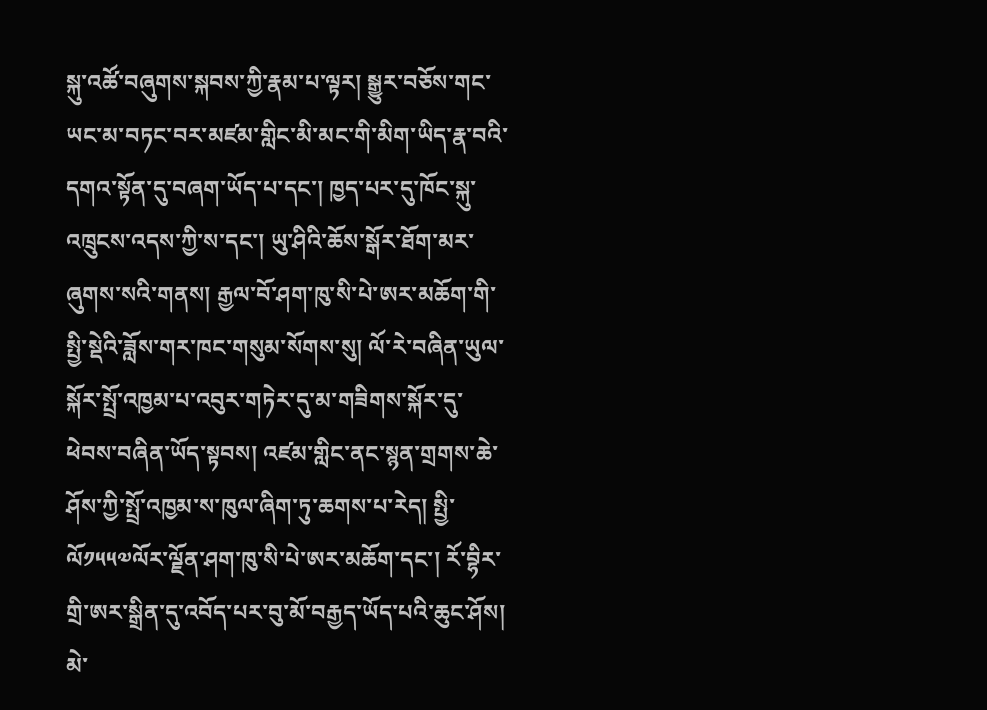སྐུ་འཚོ་བཞུགས་སྐབས་ཀྱི་རྣམ་པ་ལྟར། སྒྱུར་བཅོས་གང་ཡང་མ་བཏང་བར་མཛམ་གླིང་མི་མང་གི་མིག་ཡིད་རྣ་བའི་དགའ་སྟོན་དུ་བཞག་ཡོད་པ་དང་། ཁྱད་པར་དུ་ཁོང་སྐུ་འཁྲུངས་འདས་ཀྱི་ས་དང་། ཡུ་ཤིའི་ཆོས་སྒོར་ཐོག་མར་ཞུགས་སའི་གནས། རྒྱལ་བོ་ཤག་ཁུ་སི་པེ་ཨར་མཆོག་གི་སྤྱི་སྡེའི་ཟློས་གར་ཁང་གསུམ་སོགས་སུ། ལོ་རེ་བཞིན་ཡུལ་སྐོར་སྤྲོ་འཁྱམ་པ་འབུར་གཏེར་དུ་མ་གཟིགས་སྐོར་དུ་ཕེབས་བཞིན་ཡོད་སྟབས། འཛམ་གླིང་ནང་སྙན་གྲགས་ཆེ་ཤོས་ཀྱི་སྤྲོ་འཁྱམ་ས་ཁུལ་ཞིག་ཏུ་ཆགས་པ་རེད། སྤྱི་ལོ༡༥༥༧ལོར་ལྗོན་ཤག་ཁུ་སི་པེ་ཨར་མཆོག་དང་། རོ་བྷིར་གྲི་ཨར་སྒྲིན་དུ་འབོད་པར་བུ་མོ་བརྒྱད་ཡོད་པའི་ཆུང་ཤོས། མེ་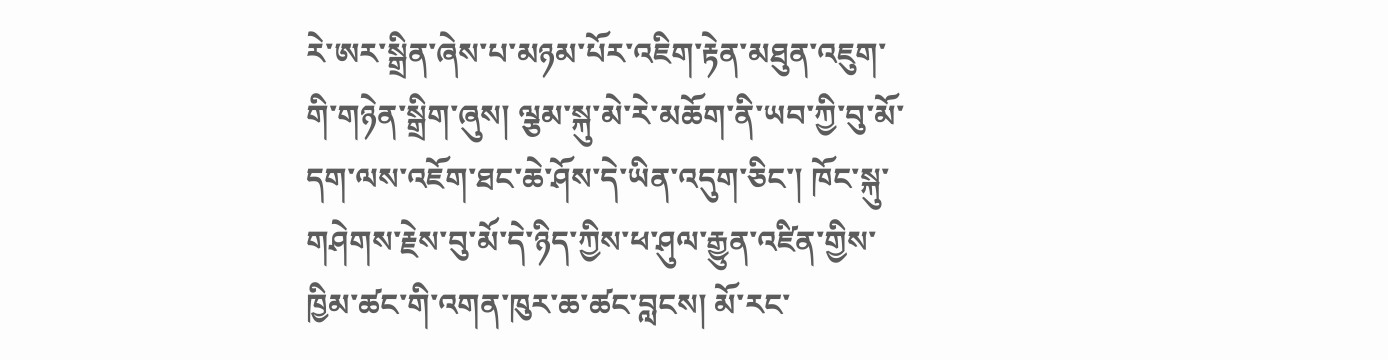རེ་ཨར་སྒྲིན་ཞེས་པ་མཉམ་པོར་འཇིག་རྟེན་མཐུན་འཇུག་གི་གཉེན་སྒྲིག་ཞུས། ལྕམ་སྐུ་མེ་རེ་མཆོག་ནི་ཡབ་ཀྱི་བུ་མོ་དག་ལས་འཇོག་ཐང་ཆེ་ཤོས་དེ་ཡིན་འདུག་ཅིང་། ཁོང་སྐུ་གཤེགས་རྗེས་བུ་མོ་དེ་ཉིད་ཀྱིས་ཕ་ཤུལ་རྒྱུན་འཛིན་གྱིས་ཁྱིམ་ཚང་གི་འགན་ཁུར་ཆ་ཚང་བླངས། མོ་རང་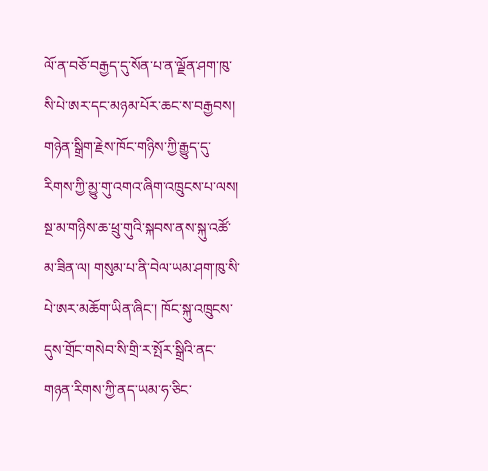ལོ་ན་བཅོ་བརྒྱད་དུ་སོན་པ་ན་ལྗོན་ཤག་ཁུ་སི་པེ་ཨར་དང་མཉམ་པོར་ཆང་ས་བརྒྱབས། གཉེན་སྒྲིག་རྗེས་ཁོང་གཉིས་ཀྱི་རྒྱུད་དུ་རིགས་ཀྱི་མྱུ་གུ་འགའ་ཞིག་འཁྲུངས་པ་ལས། སྔ་མ་གཉིས་ཆ་ཕྲུ་གུའི་སྐབས་ནས་སྐུ་འཚོ་མ་ཟིན་ལ། གསུམ་པ་ནི་བེལ་ཡམ་ཤག་ཁུ་སི་པེ་ཨར་མཆོག་ཡིན་ཞིང་། ཁོང་སྐུ་འཁྲུངས་དུས་གྲོང་གསེབ་སི་གྲི་ར་སྤོར་སྒྲིའི་ནང་གཉན་རིགས་ཀྱི་ནད་ཡམ་ཧ་ཅིང་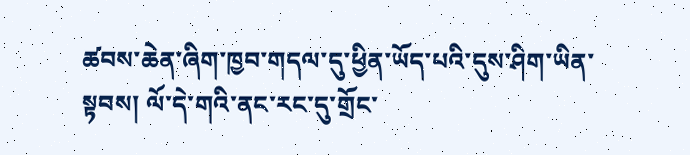ཚབས་ཆེན་ཞིག་ཁྱབ་གདལ་དུ་ཕྱིན་ཡོད་པའི་དུས་ཤིག་ཡིན་སྟབས། ལོ་དེ་གའི་ནང་རང་དུ་གྲོང་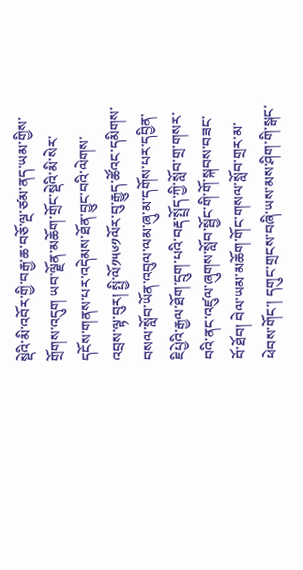སྡེའི་མི་འབོར་གྱི་བརྒྱ་ཆ་བཅོ་ལྔ་ཙམ་ནད་ཡམ་གྱིས་གྲོགས་འདུག ཡབ་ལྗོན་མཆོག་གྲོང་སྡེའི་མི་སེར་དངོས་གནས་པར་འདེམས་ཐོན་བྱུང་བའི་ལེགས་འབྲས་ལྟ་བུར། སྤྱི་ལོ༡༥༦༡ལོར་བུ་རྒྱུད་ཚོའང་དམིགས་བསལ་སློབ་ཡོན་འབུལ་ལམ་ཞུ་མ་དགོས་པར་དབྱིན་ཇིཔྱེའི་རྒྱལ་ཐོག་དྲུག་པའི་བརྡ་སྤྲོད་ཀྱི་སློབ་གྲ་གསར་བའི་ནང་འཛུལ་ཞུགས་སློབ་སྦྱོང་གི་གོ་སྐབས་བཟང་བོ་ཐོབ། བེལ་ཡམ་མཆོག་གོང་གསལ་སློབ་གྲར་མ་ཕེབས་གོང་། དགུང་གྲངས་བཞི་ཡས་མས་ཤིག་གི་སྒང་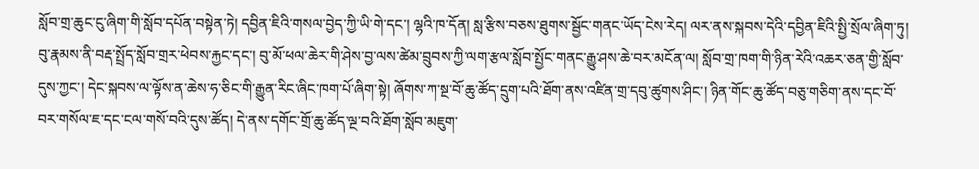སློབ་གྲ་ཆུང་ངུ་ཞིག་གི་སློབ་དཔོན་བསྟེན་ཏེ། དབྱིན་ཇིའི་གསལ་བྱེད་ཀྱི་ཡི་གེ་དང་། ལྷའི་ཁ་དོན། སླ་རྩིས་བཅས་ཐུགས་སྦྱོང་གནང་ཡོད་ངེས་རེད། ལར་ནས་སྐབས་དེའི་དབྱིན་ཇིའི་སྤྱི་སྲོལ་ཞིག་ཏུ། བུ་རྣམས་ནི་བརྡ་སྤྲོད་སློབ་གྲར་ཕེབས་རྐྱང་དང་། བུ་མོ་ཕལ་ཆེར་གི་ཤེས་བྱ་ལས་ཚེམ་བྲུབས་ཀྱི་ལག་རྩལ་སློབ་སྤྱོང་གནང་རྒྱུ་ཤས་ཆེ་བར་མངོན་ལ། སློབ་གྲ་ཁག་གི་ཉིན་རེའི་འཆར་ཅན་གྱི་སློབ་དུས་ཀྱང་། དེང་སྐབས་ལ་ལྟོས་ན་ཆེས་ཧ་ཅིང་གི་རྒྱུན་རིང་ཞིང་ཁག་པོ་ཞིག་སྟེ། ཞོགས་ཀ་སྔ་བོ་ཆུ་ཚོད་དྲུག་པའི་ཐོག་ནས་འཛིན་གྲ་དབུ་ཚུགས་ཤིང་། ཉིན་གོང་ཆུ་ཚོད་བཅུ་གཅིག་ནས་དང་བོ་བར་གསོལ་ཇ་དང་ངལ་གསོ་བའི་དུས་ཚོད། དེ་ནས་དགོང་གྲོ་ཆུ་ཚོད་ལྔ་བའི་ཐོག་སློབ་མཇུག་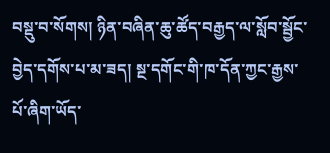བསྡུ་བ་སོགས། ཉིན་བཞིན་ཆུ་ཚོད་བརྒྱད་ལ་སློབ་སྦྱོང་བྱེད་དགོས་པ་མ་ཟད། སྔ་དགོང་གི་ཁ་དོན་ཀྱང་རྒྱས་པོ་ཞིག་ཡོད་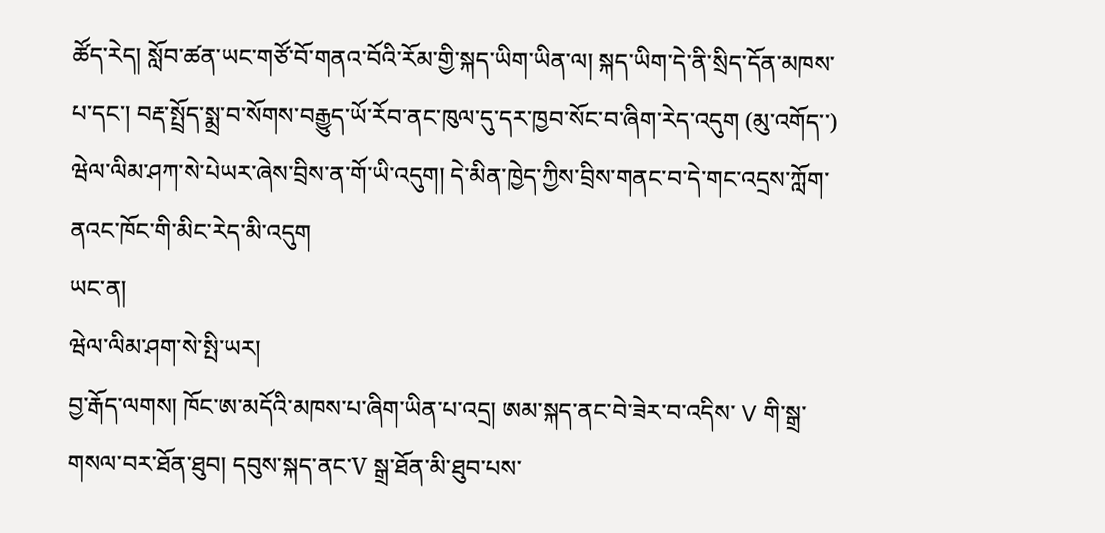ཚོད་རེད། སློབ་ཚན་ཡང་གཙོ་བོ་གནའ་བོའི་རོམ་གྱི་སྐད་ཡིག་ཡིན་ལ། སྐད་ཡིག་དེ་ནི་སྲིད་དོན་མཁས་པ་དང་། བརྡ་སྤྲོད་སྨྲ་བ་སོགས་བརྒྱུད་ཡོ་རོབ་ནང་ཁུལ་དུ་དར་ཁྱབ་སོང་བ་ཞིག་རེད་འདུག (མུ་འགོད་་)
ཝེལ་ལིམ་ཤཀ་སེ་པེཡར་ཞེས་བྲིས་ན་གོ་ཡི་འདུག། དེ་མིན་ཁྱེད་ཀྱིས་བྲིས་གནང་བ་དེ་གང་འདྲས་ཀློག་ནའང་ཁོང་གི་མིང་རེད་མི་འདུག
ཡང་ན།
ཝེལ་ལིམ་ཤག་སེ་སྤི་ཡར།
བྱ་རྒོད་ལགས། ཁོང་ཨ་མདོའི་མཁས་པ་ཞིག་ཡིན་པ་འདྲ། ཨམ་སྐད་ནང་བེ་ཟེར་བ་འདིས་ V གི་སྒྲ་གསལ་བར་ཐོན་ཐུབ། དབུས་སྐད་ནང་V སྒྲ་ཐོན་མི་ཐུབ་པས་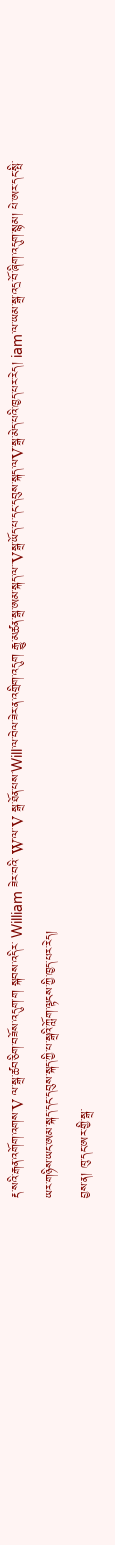རྡ་སའི་རྒན་འགོག་འགས་V ལ་སྒྲ་ཚབ་ཅིག་བཟོས་འདུག་ག སྐབས་འདིར་ William ཟེར་བའི་ W་ལ་V སྒྲ་ཐོན་པས་Will་ལ་བེལ་ཟེར་ན་འགྲིག་འདུག རྒྱུ་མཚན་སྒྲ་ཨམ་སྐད་ལ་་Vསྒྲ་ཡོད་པ་དང་དབུས་སྐད་ལV་སྒྲ་མེད་པའི་ཁྱད་པར་རེད། iam་ལ་ཡམ་སྒྲ་འདྲ་བོ་ཞིག་འདུག་སྙམ། པེ་ཨར་དང་སྤི་ཡར་གཉིས་ཡང་ཨམ་སྐད་དང་དབུས་སྐད་ཀྱི་པ་སྒྲའི་ཀློག་ལྟངས་ཀྱི་ཁྱད་པར་རེད།
བྱས་ན། ཁུ་དང་ཨར་གྱི་སྒྲ་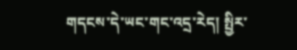གདངས་དེ་ཡང་གང་འདྲ་རེད། སྤྱིར་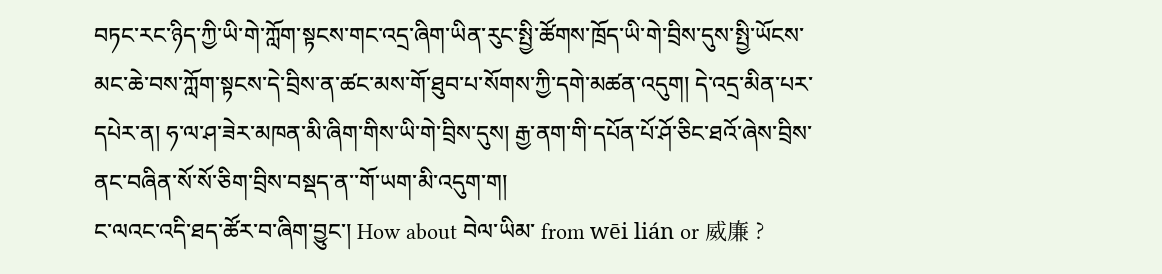བཏང་རང་ཉིད་ཀྱི་ཡི་གེ་ཀློག་སྟངས་གང་འདྲ་ཞིག་ཡིན་རུང་སྤྱི་ཚོགས་ཁྲོད་ཡི་གེ་བྲིས་དུས་སྤྱི་ཡོངས་མང་ཆེ་བས་ཀློག་སྟངས་དེ་བྲིས་ན་ཚང་མས་གོ་ཐུབ་པ་སོགས་ཀྱི་དགེ་མཚན་འདུག། དེ་འདྲ་མིན་པར་དཔེར་ན། ཧ་ལ་ཤ་ཟེར་མཁན་མི་ཞིག་གིས་ཡི་གེ་བྲིས་དུས། རྒྱ་ནག་གི་དཔོན་པོ་ཤོ་ཅིང་ཐའོ་ཞེས་བྲིས་ནང་བཞིན་སོ་སོ་ཅིག་བྲིས་བསྡད་ན་་གོ་ཡག་མི་འདུག་ག།
ང་ལའང་འདི་ཐད་ཚོར་བ་ཞིག་བྱུང་། How about བེལ་ཡིམ་ from wēi lián or 威廉 ?